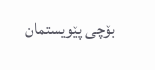بۆچى پێویستمان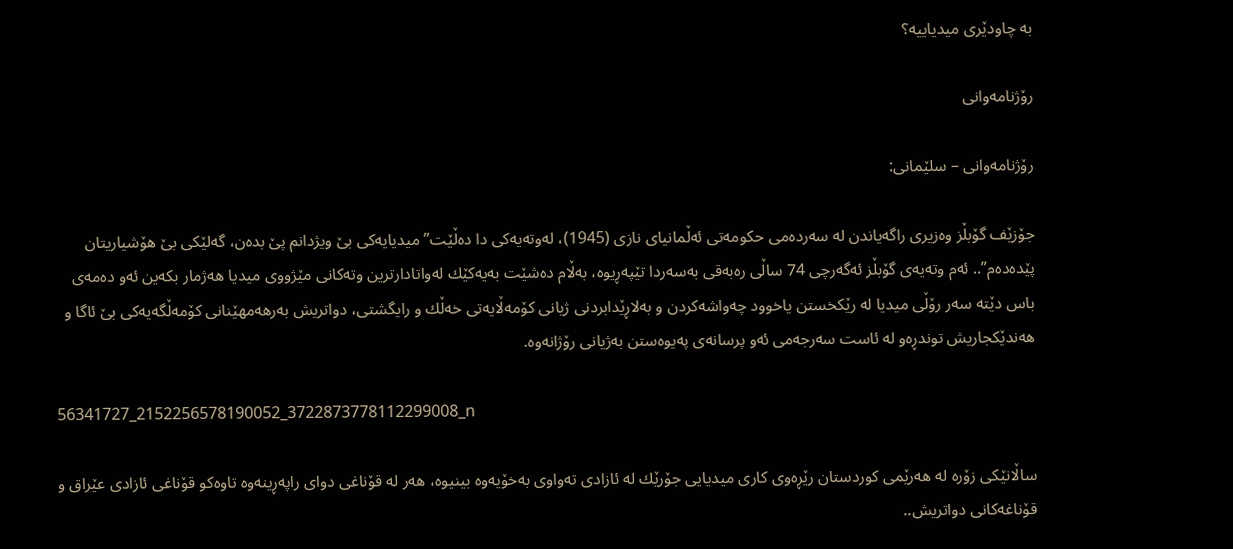به‌ چاودێرى میدیاییه‌؟

رۆژنامه‌وانى

رۆژنامه‌وانی – سلێمانی:

جۆزێف گۆبڵز وه‌زیرى راگه‌یاندن له ‌سه‌رده‌مى حكومه‌تى ئه‌ڵمانیاى نازى (1945)، له‌وته‌یه‌كی دا ده‌ڵێت”میدیایه‌كی بێ ویژدانم پێ بده‌ن، گه‌لێكی بێ هۆشیاریتان پێده‌ده‌م”.. ئه‌م وته‌یه‌ى گۆبڵز ئه‌گه‌رچى 74 ساڵى ره‌به‌قى به‌سه‌ردا تێپه‌ڕیوه،‌ به‌ڵام ده‌شێت به‌یه‌كێك له‌واتادارترین وته‌كانى مێژووى میدیا هه‌ژمار بكه‌ین ئه‌و ده‌مه‌ى باس دێته ‌سه‌ر رۆڵى میدیا له‌ رێكخستن یاخوود چه‌واشه‌كردن و به‌لاڕێدابردنى ژیانى كۆمه‌ڵایه‌تى خه‌ڵك و رایگشتى، دواتریش به‌رهه‌مهێنانى كۆمه‌ڵگه‌یه‌كى بێ ئاگا و هه‌ندێكجاریش توندڕه‌و له‌ ئاست سه‌رجه‌مى ئه‌و پرسانه‌ى په‌یوه‌ستن به‌ژیانى رۆژانه‌وه‌.

56341727_2152256578190052_3722873778112299008_n

ساڵانێكى زۆره‌ له‌ هه‌رێمى كوردستان رێڕه‌وى كارى میدیایى جۆرێك له‌ ئازادى ته‌واوى به‌خۆیه‌وه‌ بینیوه‌، هه‌ر له‌ قۆناغى دواى راپه‌ڕینه‌وه‌ تاوه‌كو قۆناغى ئازادى عێراق و قۆناغه‌كانى دواتریش..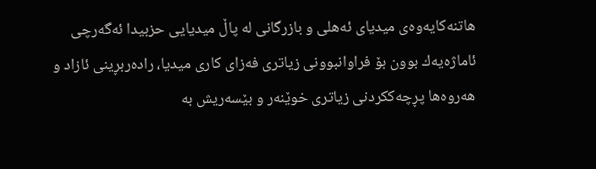هاتنه‌كایه‌وه‌ى میدیاى ئه‌هلى و بازرگانى له‌ پاڵ میدیایى حزبیدا ئه‌گه‌رچى ئاماژه‌یه‌ك بوون بۆ فراوانبوونى زیاترى فه‌زاى كارى میدیا، راده‌ربڕینى ئازاد و هه‌روه‌ها پڕچه‌ككردنى زیاترى خوێنه‌ر و بێسه‌ریش به‌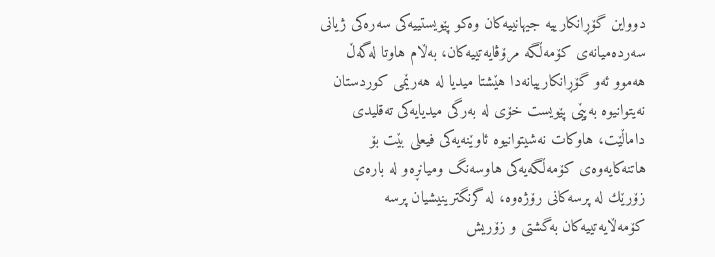دوواین گۆڕانكارییه‌ جیهانییه‌كان وه‌كو پێویستییه‌كى سه‌ره‌كى ژیانى سه‌رده‌میانه‌ى كۆمه‌ڵگه‌ مرۆڤایه‌تییه‌كان، به‌ڵام هاوتا له‌گه‌ڵ هه‌موو ئه‌و گۆڕانكارییانه‌دا هێشتا میدیا له‌ هه‌رێمى كوردستان نه‌یتوانیوه‌ به‌پێی پێویست خۆى له ‌به‌رگى میدیایه‌كى ته‌قلیدی داماڵێت، هاوكات نه‌شیتوانیوه‌ ئاوێنه‌یه‌كى فیعلى بێت بۆ هاتنه‌كایه‌وه‌ى كۆمه‌ڵگه‌یه‌كى هاوسه‌نگ ومیانڕه‌و له‌ باره‌ى زۆرێك له‌ پرسه‌كانى رۆژه‌وه‌، له‌ گرنگترینیشیان پرسه‌ كۆمه‌ڵایه‌تییه‌كان به‌گشتى و زۆریش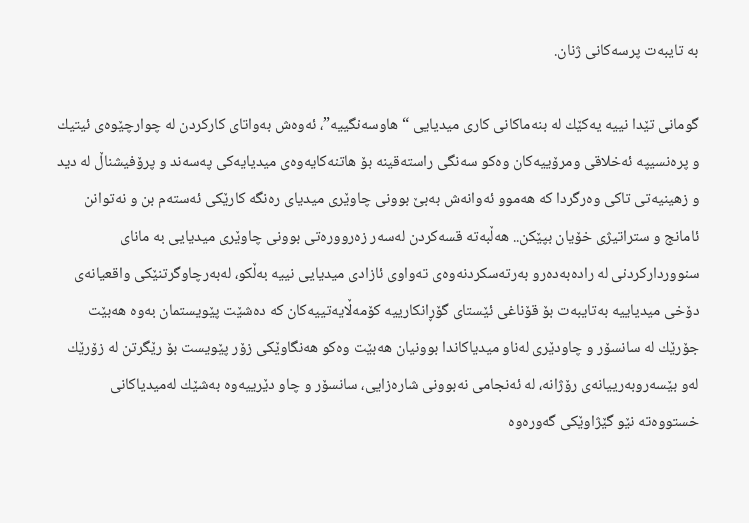به‌ تایبه‌ت پرسه‌كانى ژنان.

گومانى تێدا نییه‌ یه‌كێك له‌ بنه‌ماكانى كاری میدیایى “هاوسه‌نگییه‌”، ئه‌وه‌ش به‌واتاى كاركردن له‌ چوارچێوه‌ى ئیتیك و پره‌نسیپه‌ ئه‌خلاقی ومرۆییه‌كان وه‌كو سه‌نگى راسته‌قینه‌ بۆ هاتنه‌كایه‌وه‌ى میدیایه‌كى په‌سه‌ند و پرۆفیشناڵ له ‌دید و زهینیه‌تى تاكى وه‌رگردا كه‌ هه‌موو ئه‌وانه‌ش به‌بێ بوونى چاوێرى میدیای ره‌نگه‌ كارێكى ئه‌سته‌م بن و نه‌توانن ئامانج و ستراتیژى خۆیان بپێكن.. هه‌ڵبه‌ته‌ قسه‌كردن له‌سه‌ر زه‌رووره‌تى بوونى چاوێرى میدیایى به ‌ماناى سنوورداركردنى له ‌راده‌به‌ده‌رو به‌رته‌سكردنه‌وه‌ى ته‌واوى ئازادى میدیایى نییه‌ به‌ڵكو، له‌به‌رچاوگرتنێكى واقعیانه‌ى دۆخى میدیاییه‌ به‌تایبه‌ت بۆ قۆناغى ئێستاى گۆڕانكارییه‌ كۆمه‌ڵایه‌تییه‌كان كه‌ ده‌شێت پێویستمان به‌وه‌ هه‌بێت جۆرێك له ‌سانسۆر و چاودێرى له‌ناو میدیاكاندا بوونیان هه‌بێت وه‌كو هه‌نگاوێكى زۆر پێویست بۆ رێگرتن له ‌زۆرێك له‌و بێسه‌روبه‌رییانه‌ى رۆژانه‌، له‌ ئه‌‌نجامى نه‌بوونى شاره‌زایی، سانسۆر و چاو دێرییه‌وه‌ به‌شێك له‌میدیاكانى خستووه‌ته‌ نێو گێژاوێكى گه‌وره‌وه‌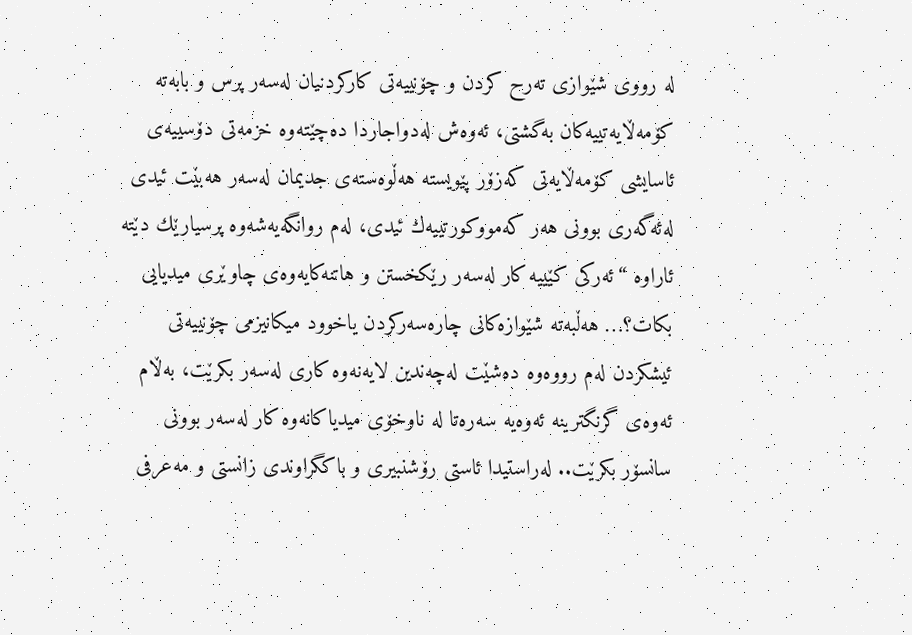له ‌رووى شێوازى ته‌رح كردن و چۆنییه‌تى كاركردنیان له‌سه‌ر پرس و بابه‌ته‌ كۆمه‌ڵایه‌تییه‌كان به‌گشتى، ئه‌وه‌ش له‌دواجاردا ده‌چێته‌وه‌ خزمه‌تى دۆسییه‌ى ئاسایشى كۆمه‌ڵایه‌تى كه‌زۆر پێویسته‌ هه‌ڵوه‌سته‌ى جدیمان له‌سه‌ر هه‌بێت ئیدى له‌ئه‌گه‌رى بوونى هه‌ر كه‌مووكورتییه‌ك ئیدى، له‌م روانگه‌یه‌شه‌وه‌ پرسیارێك دێته‌ ئاراوه‌ “ئه‌ركى كێییه‌ كار له‌سه‌ر رێكخستن و هاتنه‌كایه‌وه‌ى چاوێرى میدیایى بكات؟… هه‌ڵبه‌ته‌ شێوازه‌كانى چاره‌سه‌ركردن یاخوود میكانیزمى چۆنییه‌تى ئیشكردن له‌م رووه‌وه‌ ده‌شێت له‌چه‌ندین لایه‌نه‌وه‌ كارى له‌سه‌ر بكرێت، به‌ڵام ئه‌وه‌ى گرنگترینه‌ ئه‌وه‌یه‌ سه‌ره‌تا له ‌ناوخۆى میدیاكانه‌وه‌ كار له‌سه‌ر بوونى سانسۆر بكرێت.. له‌راستیدا ئاستى رۆشنبیرى و باكگراو‌ندى زانستى و مه‌عرفى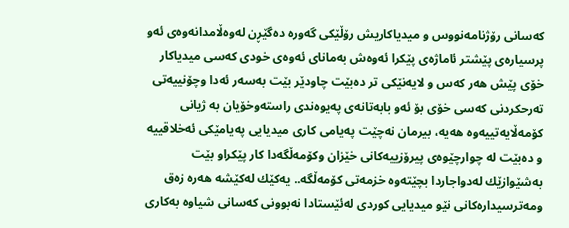كه‌سانى رۆژنامه‌نووس و میدیاكاریش رۆڵێكى گه‌وره‌ ده‌گێڕن له‌وه‌ڵامدانه‌وه‌ى ئه‌و پرسیاره‌ى پێشتر ئاماژه‌ى پێكرا ئه‌وه‌ش به‌ماناى ئه‌وه‌ى خودى كه‌سى میدیاكار خۆى پێش هه‌ر كه‌س و لایه‌نێكى تر ده‌بێت چاودێر بێت به‌سه‌ر ئه‌دا وچۆنییه‌تى ته‌رحكردنى كه‌سى خۆى بۆ ئه‌و بابه‌تانه‌ى په‌یوه‌ندى راسته‌وخۆیان به ‌ژیانى كۆمه‌ڵایه‌تییه‌وه‌ هه‌یه‌، بیرمان نه‌چێت په‌یامى كارى میدیایى په‌یامێكى ئه‌خلاقییه‌ و ده‌بێت له‌ چوارچێوه‌ى پیرۆزییه‌كانى خێزان وكۆمه‌ڵگه‌دا كار پێكراو بێت به‌شێوازێك له‌دواجاردا بچێته‌وه‌ خزمه‌تى كۆمه‌ڵگه‌.. یه‌كێك له‌كێشه‌ هه‌ره‌ زه‌ق ومه‌ترسیداره‌كانى نێو میدیایى كوردى له‌ئێستادا نه‌بوونى كه‌سانى شیاوه‌ به‌كارى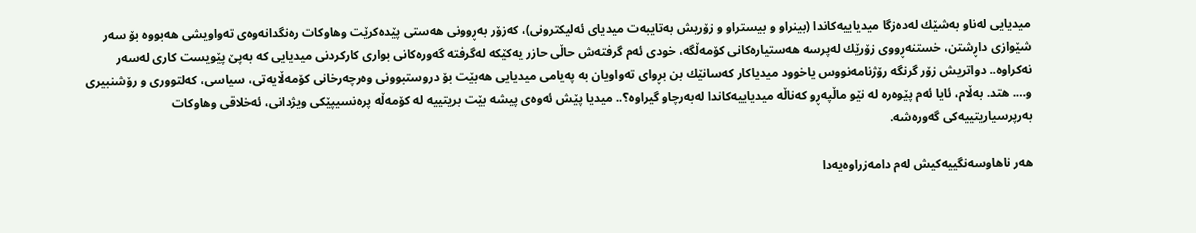میدیایى له‌ناو به‌شێك له‌ده‌زگا میدیاییه‌كاندا (بینراو و بیستراو و زۆریش به‌تایبه‌ت میدیاى ئه‌لیكترونى)، كه‌زۆر به‌ڕوونى هه‌ستى پێده‌كرێت وهاوكات ره‌نگدانه‌وه‌ى ته‌واویشى هه‌بووه‌ بۆ سه‌ر شێوازى داڕشتن، خستنه‌ڕووى زۆرێك له‌پرسه‌ هه‌ستیاره‌كانى كۆمه‌ڵگه‌، خودى ئه‌م گرفته‌ش حاڵى حازر یه‌كێكه‌ له‌گرفته‌ گه‌وره‌كانى بوارى كاركردنى میدیایى كه‌ به‌پێ پێویست كارى له‌سه‌ر نه‌كراوه‌.. دواتریش زۆر گرنگه‌ رۆژنامه‌نووس یاخوود میدیاكار كه‌سانێك بن بڕواى ته‌واویان به په‌یامى میدیایى هه‌بێت بۆ دروستبوونى وه‌رچه‌رخانى كۆمه‌ڵایه‌تى، سیاسى، كه‌لتوورى و رۆشنبیرى و…. هتد. به‌ڵام، ئایا ئه‌م پێوه‌ره‌ له‌ نێو ماڵپه‌ڕو كه‌ناڵه‌ میدیاییه‌كاندا له‌به‌رچاو گیراوه‌؟.. میدیا پێش ئه‌وه‌ى پیشه‌ بێت بریتییه‌ له‌ كۆمه‌ڵه‌ پره‌نسیپێكى ویژدانى، ئه‌خلاقی وهاوكات به‌رپرسیاریتییه‌كى گه‌وره‌شه‌.

هه‌ر ناهاوسه‌نگییه‌كیش له‌م دامه‌زراوه‌یه‌‌دا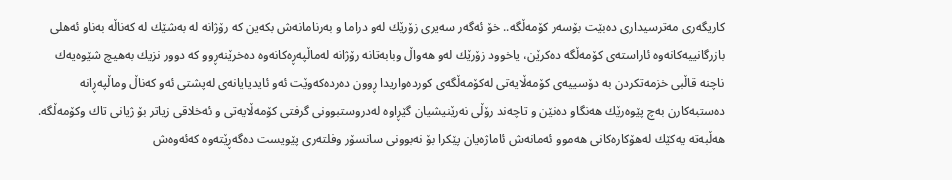كاریگه‌رى مه‌ترسیدارى ده‌بێت بۆسه‌ر كۆمه‌ڵگه‌.. خۆ ئه‌گه‌ر سه‌یری زۆرێك له‌و دراما و به‌رنامانه‌ش بكه‌ین كه ‌رۆژانه‌ له ‌به‌شێك له‌ كه‌ناڵه‌ به‌ناو ئه‌هلى بازرگانییه‌كانه‌وه‌ ئاراسته‌ى كۆمه‌ڵگه‌ ده‌كرێن، یاخوود زۆرێك له‌و هه‌واڵ وبابه‌تانه‌ رۆژانه‌ له‌ماڵپه‌ڕه‌كانه‌وه‌ ده‌خرێنه‌ڕوو كه‌ دوور نزیك به‌هیچ شێوه‌یه‌ك ناچنه‌ قاڵبى خزمه‌تكردن به‌ دۆسییه‌ى كۆمه‌ڵایه‌تى له‌كۆمه‌ڵگه‌ى كورده‌واریدا ڕوون ده‌رده‌كه‌وێت ئه‌و ئایدیایانه‌ى له‌پشتى ئه‌و كه‌ناڵ وماڵپه‌ڕانه‌ ده‌ستبه‌كارن به‌چ پێوه‌رێك هه‌نگاو ده‌نێن و تاچه‌ند رۆڵی نه‌رێنیشیان گێڕاوه‌ له‌دروستبوونى گرفتى كۆمه‌ڵایه‌تى و ئه‌خلاقى زیاتر بۆ ژیانى تاك وكۆمه‌ڵگه‌. هه‌ڵبه‌ته‌ یه‌كێك له‌هۆكاره‌كانى هه‌موو ئه‌مانه‌ش ئاماژه‌یان پێكرا بۆ نه‌بوونى سانسۆر وفلته‌رى پێویست ده‌گه‌ڕێته‌وه‌ كه‌ئه‌وه‌ش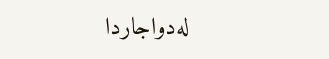له‌دواجاردا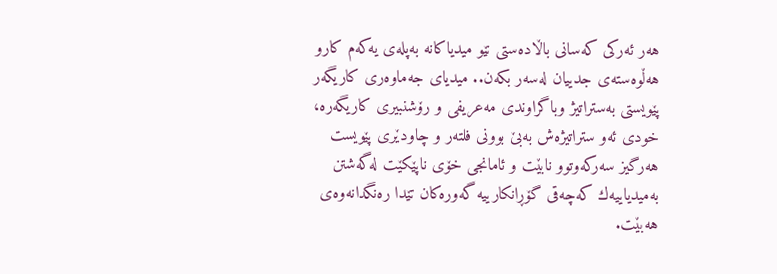هه‌ر ئه‌ركى كه‌سانى باڵاده‌ستى نێو میدیاكانه‌ به‌پله‌ى یه‌كه‌م كارو هه‌ڵوه‌سته‌ى جدییان له‌سه‌ر بكه‌ن.. میدیاى جه‌ماوه‌رى كاریگه‌ر پێویستى به‌ستراتیژ وباگراوندى مه‌عریفى و رۆشنبیرى كاریگه‌ره‌، خودى ئه‌و ستراتیژه‌ش به‌بێ بوونى فلته‌ر و چاودێرى پێویست هه‌رگیز سه‌ركه‌وتوو نابێت و ئامانجى خۆى ناپێكێت له‌گه‌شتن به‌میدیاییه‌ك كه‌چه‌قى گۆڕانكارییه‌ گه‌وره‌كان تێدا ره‌نگدانه‌وه‌ى هه‌بێت.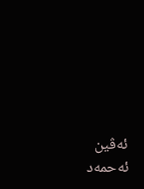ئه‌ڤین ئه‌حمه‌د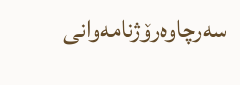سه‌رچاوه‌رۆژنامه‌وانی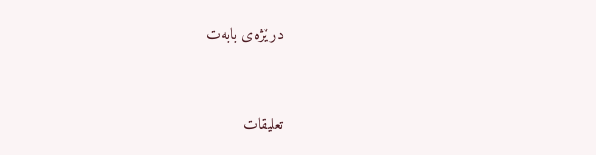درێژه‌ی بابه‌ت


تعليقات